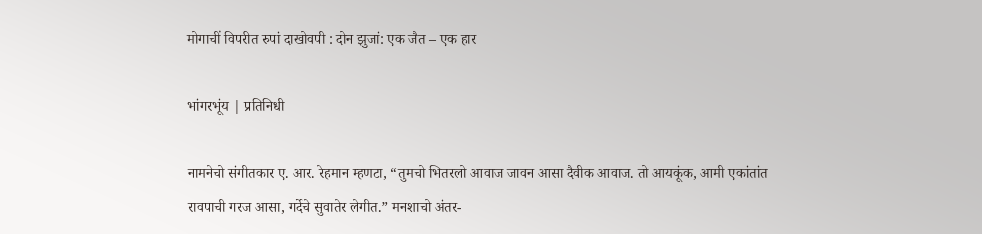मोगाचीं विपरीत रुपां दाखोवपी : दोन झुजां: एक जैत – एक हार

भांगरभूंय | प्रतिनिधी

नामनेचो संगीतकार ए. आर. रेहमान म्हणटा, “तुमचो भितरलो आवाज जावन आसा दैवीक आवाज. तो आयकूंक, आमी एकांतांत रावपाची गरज आसा, गर्देचे सुवातेर लेगीत.” मनशाचो अंतर-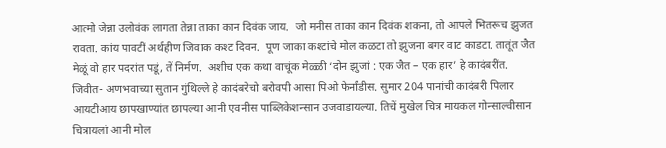आत्मो जेन्ना उलोवंक लागता तेन्ना ताका कान दिवंक जाय.  जो मनीस ताका कान दिवंक शकना, तो आपले भितरूच झुजत रावता. कांय पावटीं अर्थहीण जिवाक कश्ट दिवन.  पूण जाका कश्टांचे मोल कळटा तो झुजना बगर वाट काडटा. तातूंत जैत मेळूं वो हार पदरांत पडूं, तें निर्मण.  अशीच एक कथा वाचूंक मेळ्ळी ‘दोन झुजां : एक जैत – एक हार’ हे कादंबरींत. जिवीत- अणभवाच्या सुतान गुंथिल्ले हे कादंबरेचो बरोवपी आसा पिओ फेर्नांडीस. सुमार 204 पानांची कादंबरी पिलार आयटीआय छापखाण्यांत छापल्या आनी एवनीस पाब्लिकेशन्सान उजवाडायल्या. तिचें मुखेल चित्र मायकल गोन्साल्वीसान चित्रायलां आनी मोल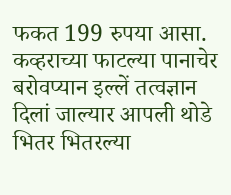फकत 199 रुपया आसा. कव्हराच्या फाटल्या पानाचेर बरोवप्यान इल्लें तत्वज्ञान दिलां जाल्यार आपली थोडे भितर भितरल्या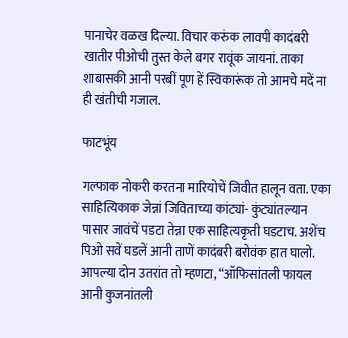पानाचेर वळख दिल्या. विचार करुंक लावपी कादंबरी खातीर पीओची तुस्त केले बगर रावूंक जायनां. ताका शाबासकी आनी परबीं पूण हें स्विकारूंक तो आमचे मदें ना ही खंतीची गजाल.

फाटभूंय

गल्फाक नोकरी करतना मारियोचें जिवीत हालून वता. एका साहित्यिकाक जेन्नां जिविताच्या कांट्यां- कुंट्यांतल्यान पासार जावंचें पडटा तेन्ना एक साहित्यकृती घडटाच. अशेंच पिओ सवें घडलें आनी ताणें कादंबरी बरोवंक हात घालो. आपल्या दोन उतरांत तो म्हणटा, “ऑफिसांतली फायल आनी कुजनांतली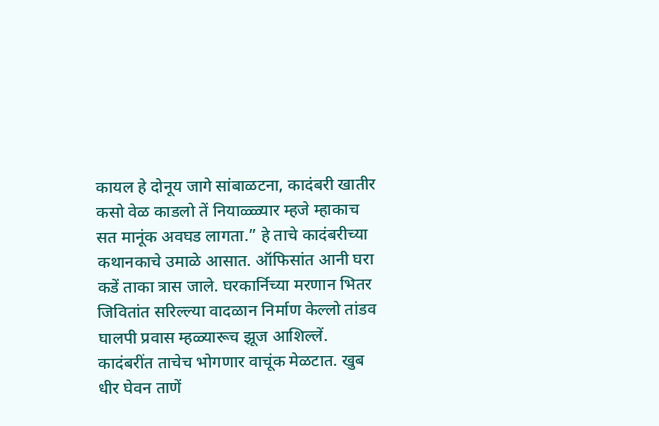कायल हे दोनूय जागे सांबाळटना, कादंबरी खातीर कसो वेळ काडलो तें नियाळ्ळ्यार म्हजे म्हाकाच सत मानूंक अवघड लागता.” हे ताचे कादंबरीच्या कथानकाचे उमाळे आसात. ऑफिसांत आनी घरा कडें ताका त्रास जाले. घरकार्निच्या मरणान भितर जिवितांत सरिल्ल्या वादळान निर्माण केल्लो तांडव घालपी प्रवास म्हळ्यारूच झूज आशिल्लें. कादंबरींत ताचेच भोगणार वाचूंक मेळटात. खुब धीर घेवन ताणें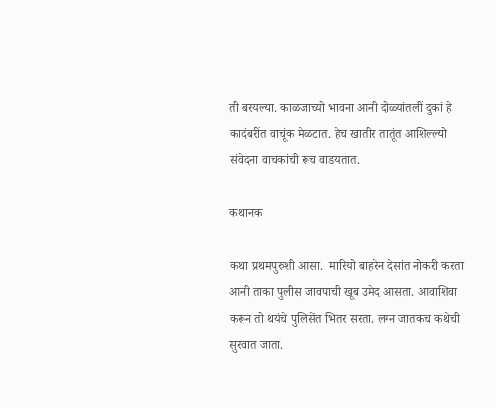ती बरयल्या. काळजाच्यो भावना आनी दोळ्यांतलीं दुकां हे कादंबरींत वाचूंक मेळटात. हेच खातीर तातूंत आशिल्ल्यो संवेदना वाचकांची रूच वाडयतात.

कथानक

कथा प्रथमपुरुशी आसा.  मारियो बाहरेन देसांत नोकरी करता आनी ताका पुलीस जावपाची खूब उमेद आसता. आवाशिवा करून तो थयंचे पुलिसेंत भितर सरता. लग्न जातकच कथेची सुरवात जाता.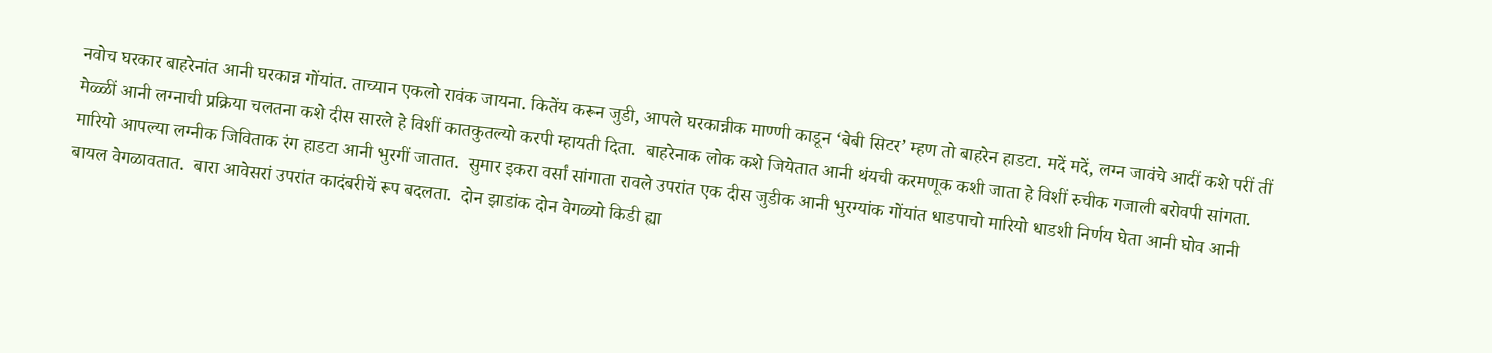नवोच घरकार बाहरेनांत आनी घरकान्न गोंयांत. ताच्यान एकलो रावंक जायना. कितेंय करून जुडी, आपले घरकान्नीक माण्णी काडून ‘बेबी सिटर’ म्हण तो बाहरेन हाडटा. मदें मदें, लग्न जावंचे आदीं कशे परीं तीं मेळ्ळीं आनी लग्नाची प्रक्रिया चलतना कशे दीस सारले हे विशीं कातकुतल्यो करपी म्हायती दिता.  बाहरेनाक लोक कशे जियेतात आनी थंयची करमणूक कशी जाता हे विशीं रुचीक गजाली बरोवपी सांगता. मारियो आपल्या लग्नीक जिविताक रंग हाडटा आनी भुरगीं जातात.  सुमार इकरा वर्सां सांगाता रावले उपरांत एक दीस जुडीक आनी भुरग्यांक गोंयांत धाडपाचो मारियो धाडशी निर्णय घेता आनी घोव आनी बायल वेगळावतात.  बारा आवेसरां उपरांत कादंबरीचें रूप बदलता.  दोन झाडांक दोन वेगळ्यो किडी ह्या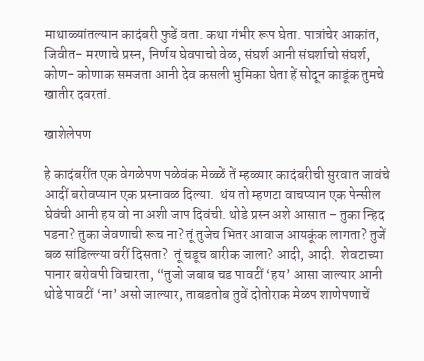माथाळ्यांतल्यान कादंबरी फुडें वता. कथा गंभीर रूप घेता. पात्रांचेर आकांत, जिवीत- मरणाचे प्रस्न, निर्णय घेवपाचो वेळ, संघर्श आनी संघर्शाचो संघर्श, कोण- कोणाक समजता आनी देव कसली भुमिका घेता हें सोदून काडूंक तुमचे खातीर दवरतां.

खाशेलेपण

हे कादंबरींत एक वेगळेपण पळेवंक मेळ्ळें तें म्हळ्यार कादंबरीची सुरवात जावंचे आदीं बरोवप्यान एक प्रस्नावळ दिल्या.  थंय तो म्हणटा वाचप्यान एक पेन्सील घेवंची आनी हय वो ना अशी जाप दिवंची. थोडे प्रस्न अशे आसात – तुका न्हिद पडना? तुका जेवणाची रूच ना? तूं तुजेच भितर आवाज आयकूंक लागता? तुजें बळ सांडिल्ल्या वरीं दिसता?  तूं चडूच बारीक जाला? आदी, आदी.  शेवटाच्या पानार बरोवपी विचारता, “तुजो जबाब चड पावटीं ‘हय’ आसा जाल्यार आनी थोडे पावटीं ‘ना’ असो जाल्यार, ताबडतोब तुवें दोतोराक मेळप शाणेपणाचें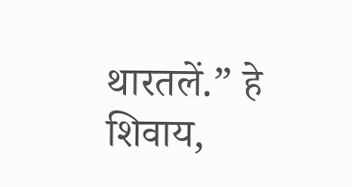थारतलें.” हे शिवाय,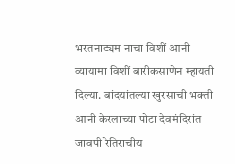भरतनाट्यम नाचा विशीं आनी व्यायामा विशीं बारीकसाणेन म्हायती दिल्या. बांदयांतल्या खुरसाची भक्ती आनी केरलाच्या पोटा देवमंदिरांत जावपी रेतिराचीय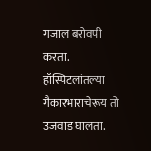गजाल बरोवपी करता. हॉस्पिटलांतल्या गैकारभाराचेरूय तो उजवाड घालता.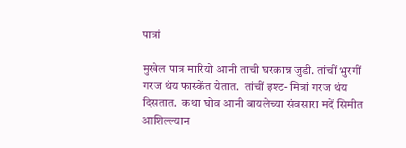पात्रां

मुखेल पात्र मारियो आनी ताची घरकान्न जुडी. तांचीं भुरगीं गरज थंय फास्केंत येतात.  तांचीं इश्ट- मित्रां गरज थंय दिसतात.  कथा घोव आनी बायलेच्या संवसारा मदें सिमीत आशिल्ल्यान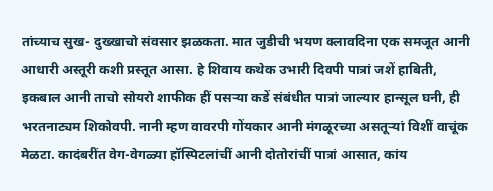तांच्याच सुख- दुख्खाचो संवसार झळकता. मात जुडीची भयण क्लावदिना एक समजूत आनी आधारी अस्तूरी कशी प्रस्तूत आसा. हे शिवाय कथेक उभारी दिवपी पात्रां जशें हाबिती, इकबाल आनी ताचो सोयरो शाफीक हीं पसऱ्या कडें संबंधीत पात्रां जाल्यार हान्सूल घनी, ही भरतनाट्यम शिकोवपी. नानी म्हण वावरपी गोंयकार आनी मंगळूरच्या असतूऱ्यां विशीं वाचूंक मेळटा. कादंबरींत वेग-वेगळ्या हॉस्पिटलांचीं आनी दोतोरांचीं पात्रां आसात, कांय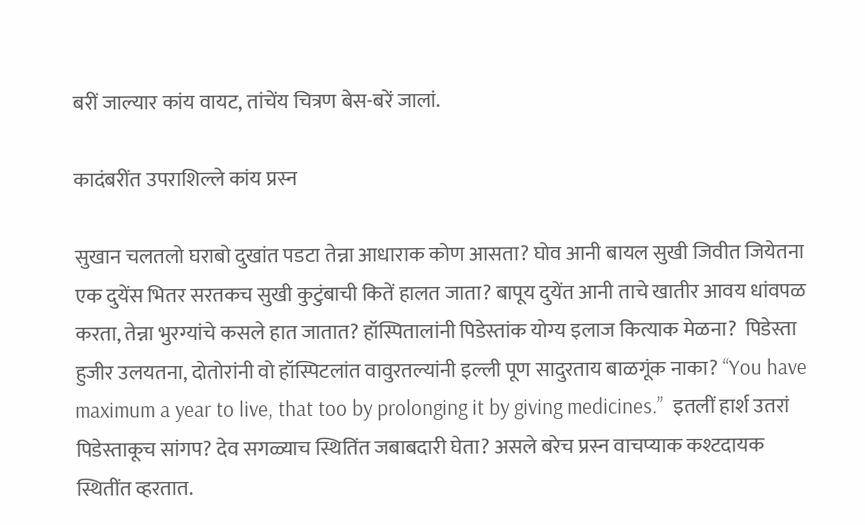बरीं जाल्यार कांय वायट, तांचेंय चित्रण बेस-बरें जालां.

कादंबरींत उपराशिल्ले कांय प्रस्न

सुखान चलतलो घराबो दुखांत पडटा तेन्ना आधाराक कोण आसता? घोव आनी बायल सुखी जिवीत जियेतना एक दुयेंस भितर सरतकच सुखी कुटुंबाची कितें हालत जाता? बापूय दुयेंत आनी ताचे खातीर आवय धांवपळ करता, तेन्ना भुरग्यांचे कसले हात जातात? हॉस्पितालांनी पिडेस्तांक योग्य इलाज कित्याक मेळना?  पिडेस्ता हुजीर उलयतना, दोतोरांनी वो हॉस्पिटलांत वावुरतल्यांनी इल्ली पूण सादुरताय बाळगूंक नाका? ‘‘You have maximum a year to live, that too by prolonging it by giving medicines.’’  इतलीं हार्श उतरां पिडेस्ताकूच सांगप? देव सगळ्याच स्थितिंत जबाबदारी घेता? असले बरेच प्रस्न वाचप्याक कश्टदायक स्थितींत व्हरतात.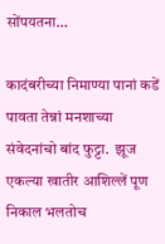सोंपयतना…

कादंबरीच्या निमाण्या पानां कडें पावता तेन्नां मनशाच्या संवेदनांचो बांद फुट्टा.  झूज एकल्या खातीर आशिल्लें पूण निकाल भलतोच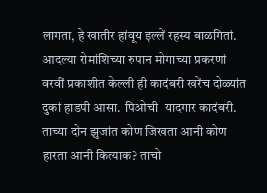लागता, हे खातीर हांवूय इल्लें रहस्य बाळगितां. आदल्या रोमांशिच्या रुपान मोगाच्या प्रकरणां वरवीं प्रकाशीत केल्ली ही कादंबरी खरेंच दोळ्यांत दुकां हाडपी आसा. पिओची  यादगार कादंबरी. ताच्या दोन झुजांत कोण जिखता आनी कोण हारता आनी कित्याक? ताचो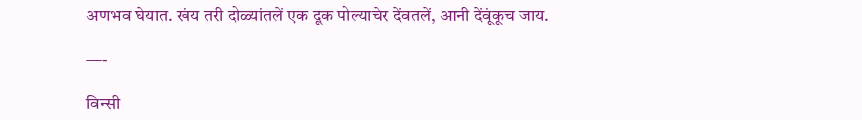अणभव घेयात. खंय तरी दोळ्यांतलें एक दूक पोल्याचेर देंवतलें, आनी देंवूंकूच जाय.

—-

विन्सी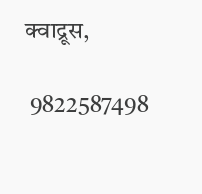क्वाद्रूस,

 9822587498